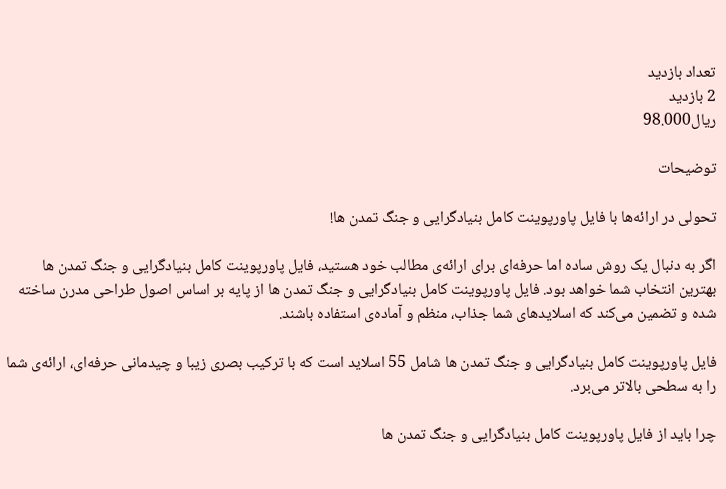تعداد بازدید
2 بازدید
ریال98.000

توضیحات

تحولی در ارائه‌ها با فایل پاورپوینت کامل بنیادگرایی و جنگ تمدن ها!

اگر به دنبال یک روش ساده اما حرفه‌ای برای ارائه‌ی مطالب خود هستید، فایل پاورپوینت کامل بنیادگرایی و جنگ تمدن ها بهترین انتخاب شما خواهد بود. فایل پاورپوینت کامل بنیادگرایی و جنگ تمدن ها از پایه بر اساس اصول طراحی مدرن ساخته شده و تضمین می‌کند که اسلایدهای شما جذاب، منظم و آماده‌ی استفاده باشند.

فایل پاورپوینت کامل بنیادگرایی و جنگ تمدن ها شامل 55 اسلاید است که با ترکیب بصری زیبا و چیدمانی حرفه‌ای، ارائه‌ی شما را به سطحی بالاتر می‌برد.

چرا باید از فایل پاورپوینت کامل بنیادگرایی و جنگ تمدن ها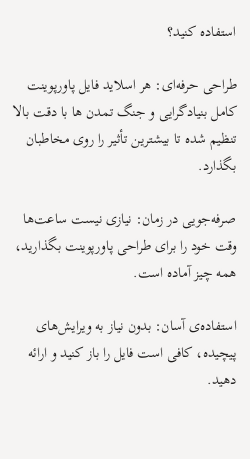استفاده کنید؟

طراحی حرفه‌ای: هر اسلاید فایل پاورپوینت کامل بنیادگرایی و جنگ تمدن ها با دقت بالا تنظیم شده تا بیشترین تأثیر را روی مخاطبان بگذارد.

صرفه‌جویی در زمان: نیازی نیست ساعت‌ها وقت خود را برای طراحی پاورپوینت بگذارید، همه چیز آماده است.

استفاده‌ی آسان: بدون نیاز به ویرایش‌های پیچیده، کافی است فایل را باز کنید و ارائه دهید.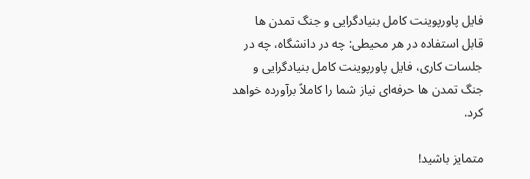فایل پاورپوینت کامل بنیادگرایی و جنگ تمدن ها قابل استفاده در هر محیطی: چه در دانشگاه، چه در جلسات کاری، فایل پاورپوینت کامل بنیادگرایی و جنگ تمدن ها حرفه‌ای نیاز شما را کاملاً برآورده خواهد کرد.

متمایز باشید!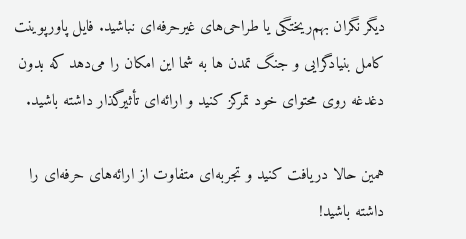دیگر نگران بهم‌ریختگی یا طراحی‌های غیرحرفه‌ای نباشید. فایل پاورپوینت کامل بنیادگرایی و جنگ تمدن ها به شما این امکان را می‌دهد که بدون دغدغه روی محتوای خود تمرکز کنید و ارائه‌ای تأثیرگذار داشته باشید.

همین حالا دریافت کنید و تجربه‌ای متفاوت از ارائه‌های حرفه‌ای را داشته باشید!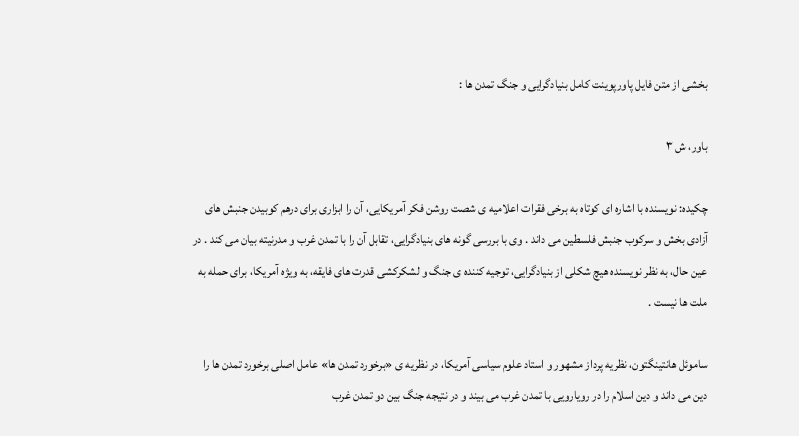بخشی از متن فایل پاورپوینت کامل بنیادگرایی و جنگ تمدن ها :

باور، ش ۳

چکیده: نویسنده با اشاره ای کوتاه به برخی فقرات اعلامیه ی شصت روشن فکر آمریکایی، آن را ابزاری برای درهم کوبیدن جنبش های آزادی بخش و سرکوب جنبش فلسطین می داند . وی با بررسی گونه های بنیادگرایی، تقابل آن را با تمدن غرب و مدرنیته بیان می کند . در عین حال، به نظر نویسنده هیچ شکلی از بنیادگرایی، توجیه کننده ی جنگ و لشکرکشی قدرت های فایقه، به ویژه آمریکا، برای حمله به ملت ها نیست .

ساموئل هانتینگتون، نظریه پرداز مشهور و استاد علوم سیاسی آمریکا، در نظریه ی «برخورد تمدن ها» عامل اصلی برخورد تمدن ها را دین می داند و دین اسلام را در رویارویی با تمدن غرب می بیند و در نتیجه جنگ بین دو تمدن غرب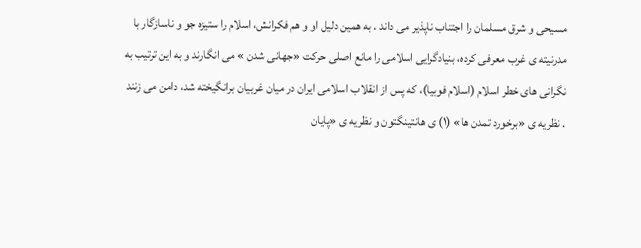مسیحی و شرق مسلمان را اجتناب ناپذیر می داند . به همین دلیل او و هم فکرانش، اسلام را ستیزه جو و ناسازگار با مدرنیته ی غرب معرفی کرده، بنیادگرایی اسلامی را مانع اصلی حرکت «جهانی شدن » می انگارند و به این ترتیب به نگرانی های خطر اسلام (اسلام فوبیا)، که پس از انقلاب اسلامی ایران در میان غربیان برانگیخته شد، دامن می زنند . نظریه ی «برخورد تمدن ها» (۱) ی هانتینگتون و نظریه ی «پایان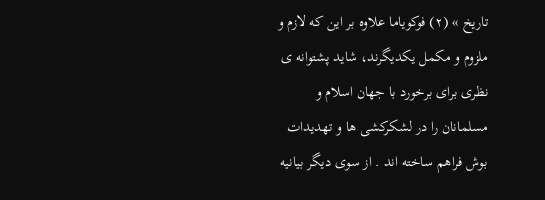تاریخ » (۲) فوکویاما علاوه بر این که لازم و ملزوم و مکمل یکدیگرند، شاید پشتوانه ی نظری برای برخورد با جهان اسلام و مسلمانان را در لشکرکشی ها و تهدیدات بوش فراهم ساخته اند . از سوی دیگر بیانیه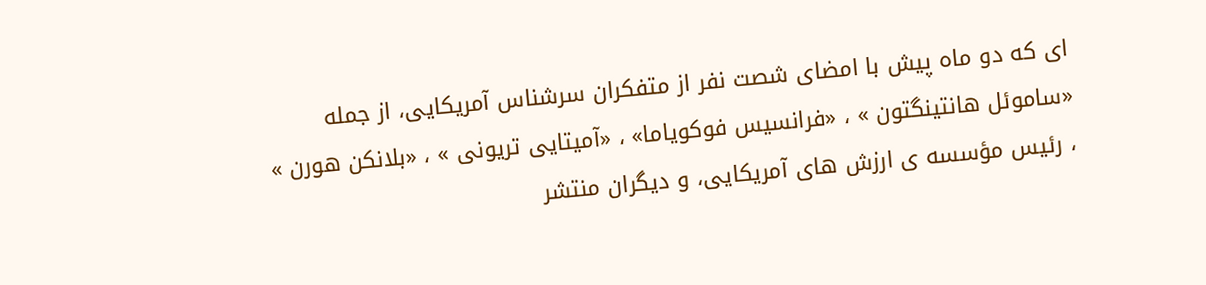ای که دو ماه پیش با امضای شصت نفر از متفکران سرشناس آمریکایی، از جمله «ساموئل هانتینگتون » ، «فرانسیس فوکویاما» ، «آمیتایی تریونی » ، «بلانکن هورن » ، رئیس مؤسسه ی ارزش های آمریکایی، و دیگران منتشر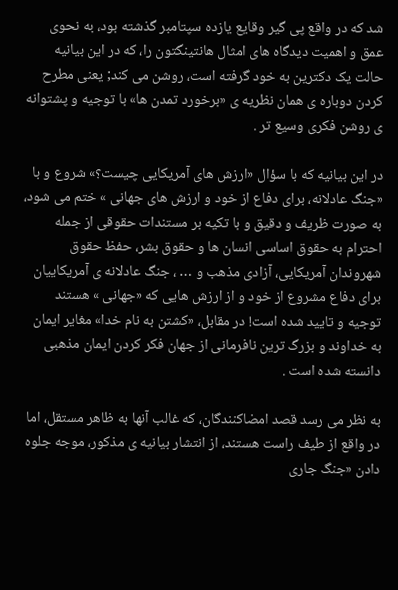شد که در واقع پی گیر وقایع یازده سپتامبر گذشته بود، به نحوی عمق و اهمیت دیدگاه های امثال هانتینگتون را، که در این بیانیه حالت یک دکترین به خود گرفته است، روشن می کند; یعنی مطرح کردن دوباره ی همان نظریه ی «برخورد تمدن ها» با توجیه و پشتوانه ی روشن فکری وسیع تر .

در این بیانیه که با سؤال «ارزش های آمریکایی چیست؟» شروع و با «جنگ عادلانه، برای دفاع از خود و ارزش های جهانی » ختم می شود، به صورت ظریف و دقیق و با تکیه بر مستندات حقوقی از جمله احترام به حقوق اساسی انسان ها و حقوق بشر، حفظ حقوق شهروندان آمریکایی، آزادی مذهب و … ، جنگ عادلانه ی آمریکاییان برای دفاع مشروع از خود و از ارزش هایی که «جهانی » هستند توجیه و تایید شده است! در مقابل، «کشتن به نام خدا» مغایر ایمان به خداوند و بزرگ ترین نافرمانی از جهان فکر کردن ایمان مذهبی دانسته شده است .

به نظر می رسد قصد امضاکنندگان، که غالب آنها به ظاهر مستقل، اما در واقع از طیف راست هستند، از انتشار بیانیه ی مذکور، موجه جلوه دادن «جنگ جاری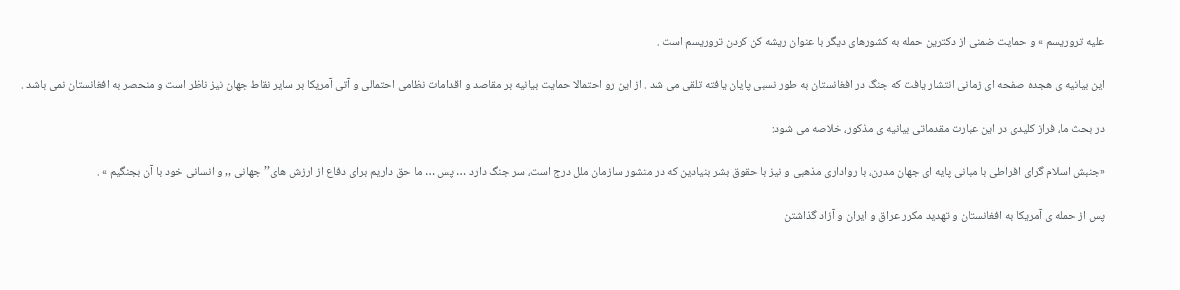علیه تروریسم » و حمایت ضمنی از دکترین حمله به کشورهای دیگر با عنوان ریشه کن کردن تروریسم است .

این بیانیه ی هجده صفحه ای زمانی انتشار یافت که جنگ در افغانستان به طور نسبی پایان یافته تلقی می شد . از این رو احتمالا حمایت بیانیه بر مقاصد و اقدامات نظامی احتمالی و آتی آمریکا بر سایر نقاط جهان نیز ناظر است و منحصر به افغانستان نمی باشد .

در بحث ما، فراز کلیدی در این عبارت مقدماتی بیانیه ی مذکور، خلاصه می شود:

«جنبش اسلام گرای افراطی با مبانی پایه ای جهان مدرن، با رواداری مذهبی و نیز با حقوق بشر بنیادین که در منشور سازمان ملل درج است، سر جنگ دارد … پس … ما حق داریم برای دفاع از ارزش های’’جهانی ‚‚ و انسانی خود با آن بجنگیم » .

پس از حمله ی آمریکا به افغانستان و تهدید مکرر عراق و ایران و آزاد گذاشتن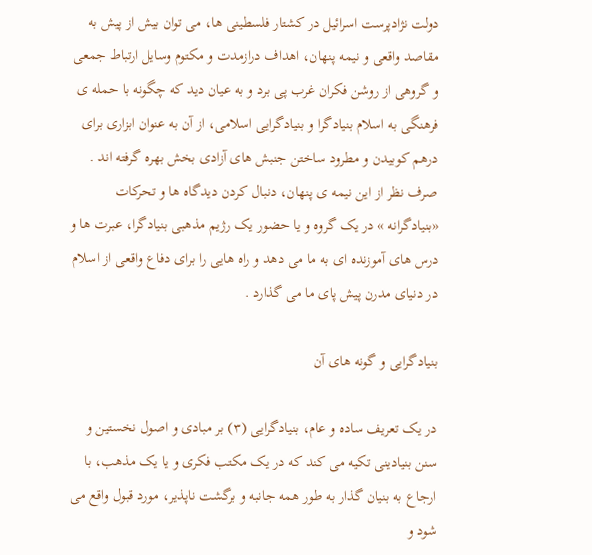دولت نژادپرست اسرائیل در کشتار فلسطینی ها، می توان بیش از پیش به مقاصد واقعی و نیمه پنهان، اهداف درازمدت و مکتوم وسایل ارتباط جمعی و گروهی از روشن فکران غرب پی برد و به عیان دید که چگونه با حمله ی فرهنگی به اسلام بنیادگرا و بنیادگرایی اسلامی، از آن به عنوان ابزاری برای درهم کوبیدن و مطرود ساختن جنبش های آزادی بخش بهره گرفته اند . صرف نظر از این نیمه ی پنهان، دنبال کردن دیدگاه ها و تحرکات «بنیادگرانه » در یک گروه و یا حضور یک رژیم مذهبی بنیادگرا، عبرت ها و درس های آموزنده ای به ما می دهد و راه هایی را برای دفاع واقعی از اسلام در دنیای مدرن پیش پای ما می گذارد .

بنیادگرایی و گونه های آن

در یک تعریف ساده و عام، بنیادگرایی (۳) بر مبادی و اصول نخستین و سنن بنیادینی تکیه می کند که در یک مکتب فکری و یا یک مذهب، با ارجاع به بنیان گذار به طور همه جانبه و برگشت ناپذیر، مورد قبول واقع می شود و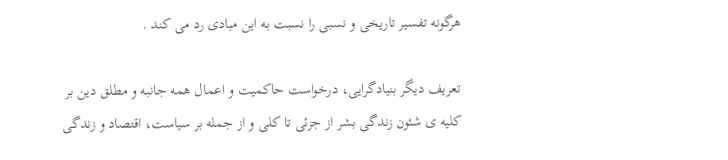هرگونه تفسیر تاریخی و نسبی را نسبت به این مبادی رد می کند .

تعریف دیگر بنیادگرایی، درخواست حاکمیت و اعمال همه جانبه و مطلق دین بر کلیه ی شئون زندگی بشر از جزئی تا کلی و از جمله بر سیاست، اقتصاد و زندگی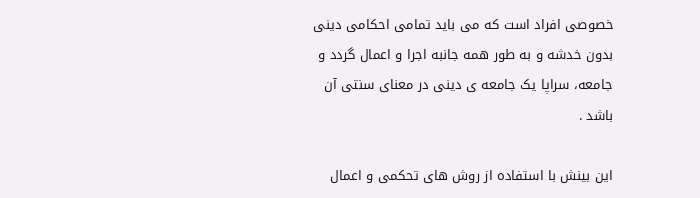خصوصی افراد است که می باید تمامی احکامی دینی بدون خدشه و به طور همه جانبه اجرا و اعمال گردد و جامعه، سراپا یک جامعه ی دینی در معنای سنتی آن باشد .

این بینش با استفاده از روش های تحکمی و اعمال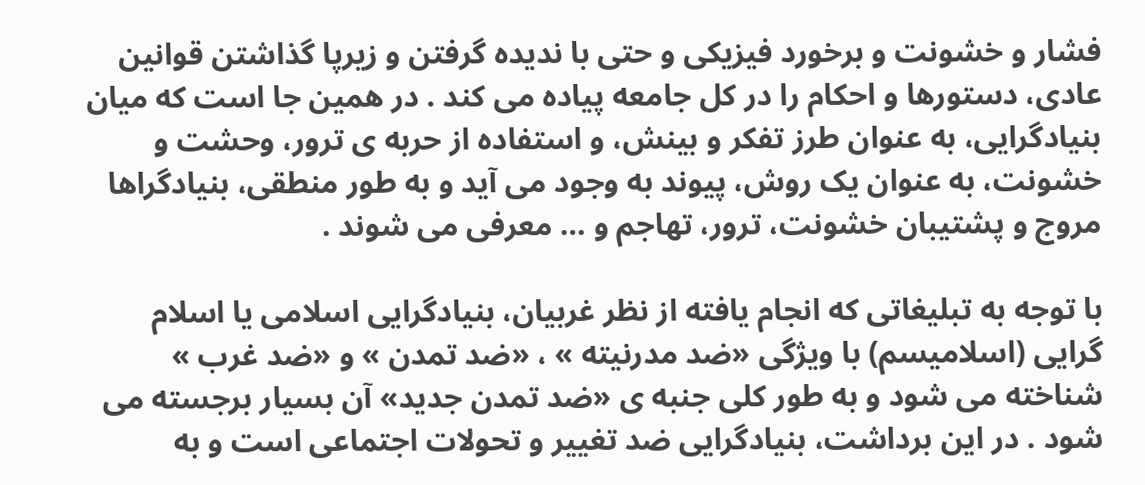فشار و خشونت و برخورد فیزیکی و حتی با ندیده گرفتن و زیرپا گذاشتن قوانین عادی، دستورها و احکام را در کل جامعه پیاده می کند . در همین جا است که میان بنیادگرایی، به عنوان طرز تفکر و بینش، و استفاده از حربه ی ترور، وحشت و خشونت، به عنوان یک روش، پیوند به وجود می آید و به طور منطقی، بنیادگراها مروج و پشتیبان خشونت، ترور، تهاجم و … معرفی می شوند .

با توجه به تبلیغاتی که انجام یافته از نظر غربیان، بنیادگرایی اسلامی یا اسلام گرایی (اسلامیسم) با ویژگی «ضد مدرنیته » ، «ضد تمدن » و «ضد غرب » شناخته می شود و به طور کلی جنبه ی «ضد تمدن جدید» آن بسیار برجسته می شود . در این برداشت، بنیادگرایی ضد تغییر و تحولات اجتماعی است و به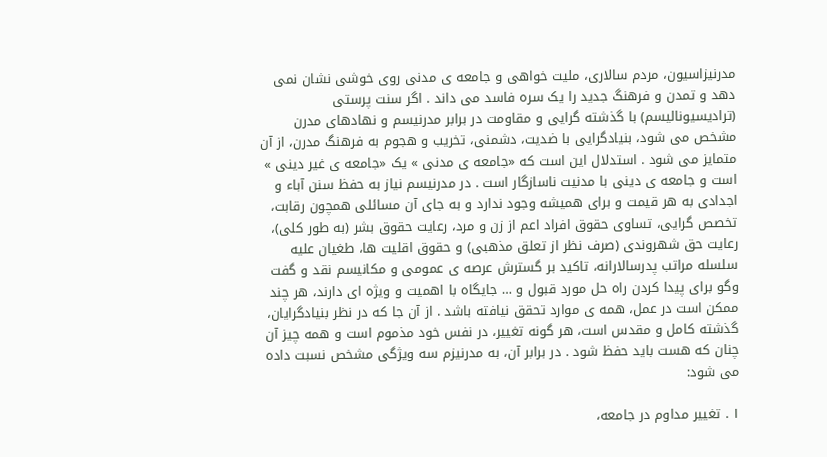مدرنیزاسیون، مردم سالاری، ملیت خواهی و جامعه ی مدنی روی خوشی نشان نمی دهد و تمدن و فرهنگ جدید را یک سره فاسد می داند . اگر سنت پرستی (ترادیسیونالیسم) با گذشته گرایی و مقاومت در برابر مدرنیسم و نهادهای مدرن مشخص می شود، بنیادگرایی با ضدیت، دشمنی، تخریب و هجوم به فرهنگ مدرن، از آن متمایز می شود . استدلال این است که «جامعه ی مدنی » یک «جامعه ی غیر دینی » است و جامعه ی دینی با مدنیت ناسازگار است . در مدرنیسم نیاز به حفظ سنن آباء و اجدادی به هر قیمت و برای همیشه وجود ندارد و به جای آن مسائلی همچون رقابت، تخصص گرایی، تساوی حقوق افراد اعم از زن و مرد، رعایت حقوق بشر (به طور کلی)، رعایت حق شهروندی (صرف نظر از تعلق مذهبی) و حقوق اقلیت ها، طغیان علیه سلسله مراتب پدرسالارانه، تاکید بر گسترش عرصه ی عمومی و مکانیسم نقد و گفت وگو برای پیدا کردن راه حل مورد قبول و … جایگاه با اهمیت و ویژه ای دارند، هر چند ممکن است در عمل، همه ی موارد تحقق نیافته باشد . از آن جا که در نظر بنیادگرایان، گذشته کامل و مقدس است، هر گونه تغییر، در نفس خود مذموم است و همه چیز آن چنان که هست باید حفظ شود . در برابر آن، به مدرنیزم سه ویژگی مشخص نسبت داده می شود:

۱ . تغییر مداوم در جامعه،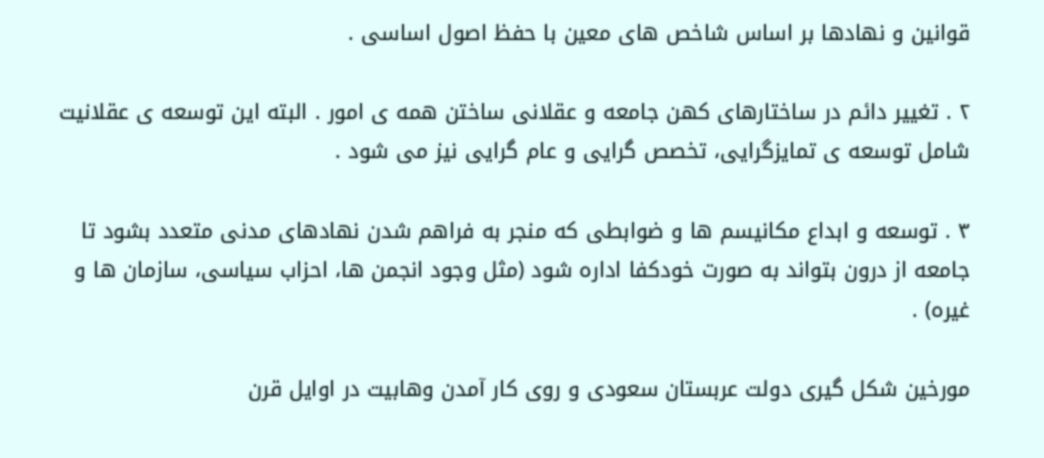قوانین و نهادها بر اساس شاخص های معین با حفظ اصول اساسی .

۲ . تغییر دائم در ساختارهای کهن جامعه و عقلانی ساختن همه ی امور . البته این توسعه ی عقلانیت شامل توسعه ی تمایزگرایی، تخصص گرایی و عام گرایی نیز می شود .

۳ . توسعه و ابداع مکانیسم ها و ضوابطی که منجر به فراهم شدن نهادهای مدنی متعدد بشود تا جامعه از درون بتواند به صورت خودکفا اداره شود (مثل وجود انجمن ها، احزاب سیاسی، سازمان ها و غیره) .

مورخین شکل گیری دولت عربستان سعودی و روی کار آمدن وهابیت در اوایل قرن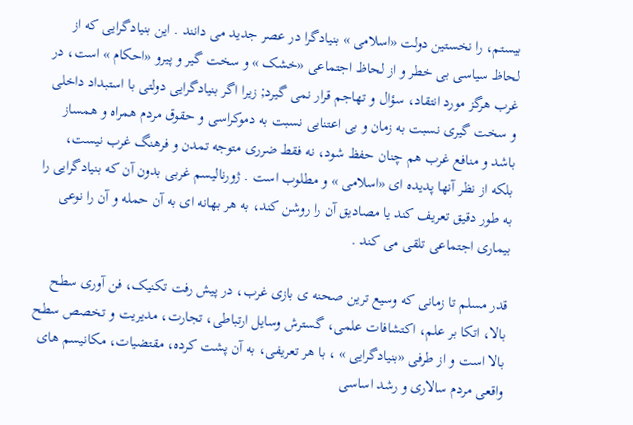بیستم، را نخستین دولت «اسلامی » بنیادگرا در عصر جدید می دانند . این بنیادگرایی که از لحاظ سیاسی بی خطر و از لحاظ اجتماعی «خشک » و سخت گیر و پیرو «احکام » است، در غرب هرگز مورد انتقاد، سؤال و تهاجم قرار نمی گیرد; زیرا اگر بنیادگرایی دولتی با استبداد داخلی و سخت گیری نسبت به زمان و بی اعتنایی نسبت به دموکراسی و حقوق مردم همراه و همساز باشد و منافع غرب هم چنان حفظ شود، نه فقط ضرری متوجه تمدن و فرهنگ غرب نیست، بلکه از نظر آنها پدیده ای «اسلامی » و مطلوب است . ژورنالیسم غربی بدون آن که بنیادگرایی را به طور دقیق تعریف کند یا مصادیق آن را روشن کند، به هر بهانه ای به آن حمله و آن را نوعی بیماری اجتماعی تلقی می کند .

قدر مسلم تا زمانی که وسیع ترین صحنه ی بازی غرب، در پیش رفت تکنیک، فن آوری سطح بالا، اتکا بر علم، اکتشافات علمی، گسترش وسایل ارتباطی، تجارت، مدیریت و تخصص سطح بالا است و از طرفی «بنیادگرایی » ، با هر تعریفی، به آن پشت کرده، مقتضیات، مکانیسم های واقعی مردم سالاری و رشد اساسی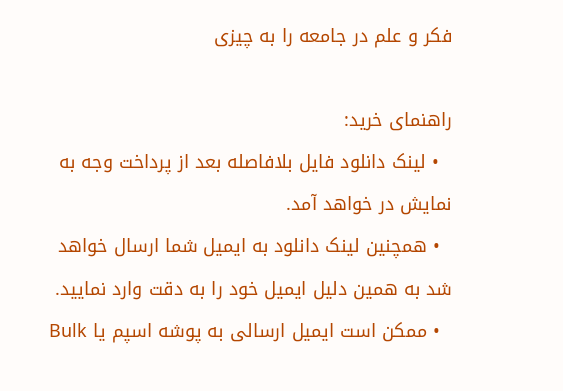فکر و علم در جامعه را به چیزی

راهنمای خرید:
  • لینک دانلود فایل بلافاصله بعد از پرداخت وجه به نمایش در خواهد آمد.
  • همچنین لینک دانلود به ایمیل شما ارسال خواهد شد به همین دلیل ایمیل خود را به دقت وارد نمایید.
  • ممکن است ایمیل ارسالی به پوشه اسپم یا Bulk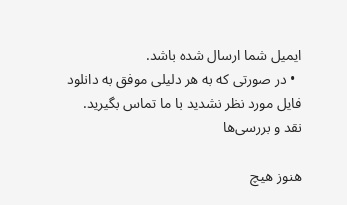ایمیل شما ارسال شده باشد.
  • در صورتی که به هر دلیلی موفق به دانلود فایل مورد نظر نشدید با ما تماس بگیرید.
نقد و بررسی‌ها

هنوز هیچ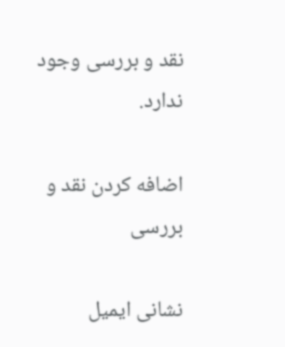نقد و بررسی وجود ندارد.

اضافه کردن نقد و بررسی

نشانی ایمیل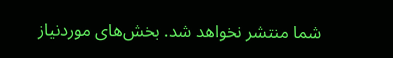شما منتشر نخواهد شد. بخش‌های موردنیاز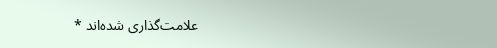علامت‌گذاری شده‌اند *